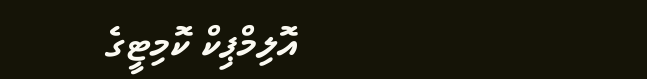އޮލިމްޕިކް ކޮމިޓީގެ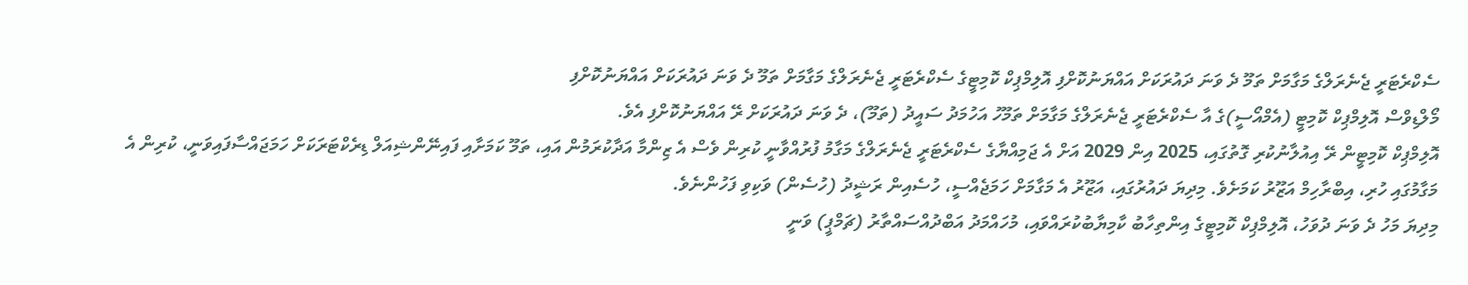ސެކްރެޓަރީ ޖެނެރަލްގެ މަގާމަށް ތަމޫ ދެ ވަނަ ދައުރަކަށް އައްޔަނުކޮށްފި އޮލިމްޕިކް ކޮމިޓީގެ ސެކްރެޓަރީ ޖެނެރަލްގެ މަގާމަށް ތަމޫ ދެ ވަނަ ދައުރަކަށް އައްޔަނުކޮށްފި
މޯލްޑިވްސް އޮލިމްޕިކް ކޮމިޓީ (އެމްއޯސީ)ގެ އާ ސެކްރެޓަރީ ޖެނެރަލްގެ މަގާމަށް ތަމޫހު އަހުމަދު ސައީދު (ތަމޫ)، ދެ ވަނަ ދައުރަކަށް ރޭ އައްޔަނުކޮށްފި އެވެ.
އޮލިމްޕިކް ކޮމިޓީން ރޭ އިއުލާނުކުރި ގޮތުގައި، 2025 އިން 2029 އަށް އެ ޖަމިއްޔާގެ ސެކްރެޓަރީ ޖެނެރަލްގެ މަގާމު ފުރުއްވާނީ ކުރިން ވެސް އެ ޒިންމާ އަދާކުރަމުން އައި، ތަމޫ ކަމަށާއި ފައިނޭންޝިއަލް ޑިރެކްޓަރަކަށް ހަމަޖައްސާފައިވަނީ، ކުރިން އެ މަގާމުގައި ހުރި، އިބްރާހިމް އަޒޫރު ކަމަށެވެ. މިދިޔަ ދައުރުގައި، އަޒޫރު އެ މަގާމަށް ހަމަޖެއްސީ، ހުސެއިން ރަޝީދު (ހުސެން) ވަކިވި ފަހުންނެވެ.
މިދިޔަ މަހު ދެ ވަނަ ދުވަހު، އޮލިމްޕިކް ކޮމިޓީގެ އިންތިހާބު ކާމިޔާބުކުރައްވައި، މުހައްމަދު އަބްދުއްސައްތާރު (ޗަމްޕީ) ވަނީ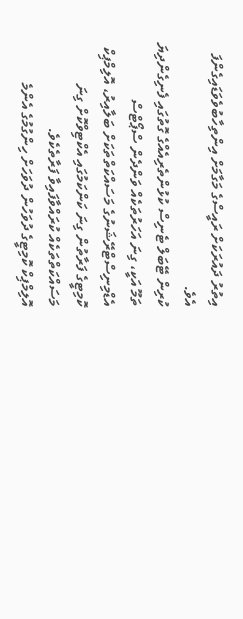އިތުރު ދައުރަކަށް ރައީސްގެ މަގާމަށް އިންތިހާބުވެވަޑައިގެންފަ އެވެ.
ކުރިން ޓޭބަލް ޓެނިސް ކުޅުންތެރިއެއްގެ ގޮތުގައި ފެނިގެންދިޔަ ތަމޫ އަކީ، ގިނަ އަހަރުތަކެއް ވަންދެން ސްޕޯޓްސް އެޑްމިނިސްޓްރޭޝަނުގެ މަސައްކަތްތަކަށް ބަލާއިރު، އޮލިމްޕިކް ކޮމިޓީގެ ފަރާތުން ގިނަ ކަންކަމުގައި އެކްޓިވްކޮށް ގިނަ މަސައްކަތްތަކެއް ކުރައްވާފައިވާ ފަރާތެކެވެ.
އޮލިމްޕިކް ކޮމިޓީގެ ދުވަހުން ދުވަހަށް ހިންގުމުގެ އެންމެ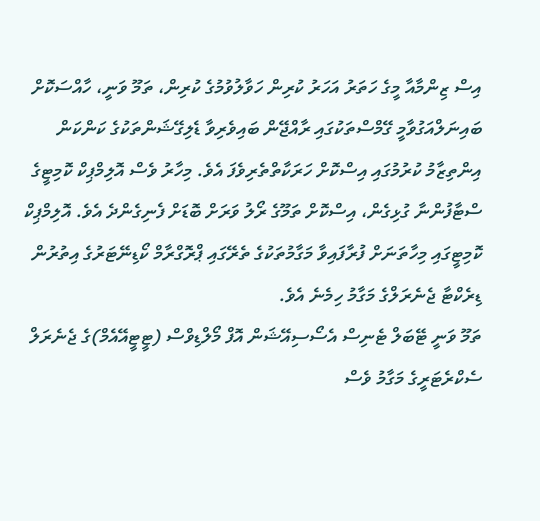އިސް ޒިންމާއާ މީގެ ހަތަރު އަހަރު ކުރިން ހަވާލުވުމުގެ ކުރިން، ތަމޫ ވަނީ، ހާއްސަކޮށް ބައިނަލްއަގުވާމީ ގޭމްސްތަކުގައި ރާއްޖޭން ބައިވެރިވާ ޑެލިގޭޝަންތަކުގެ ކަންކަން އިންތިޒާމު ކުރުމުގައި އިސްކޮށް ހަރަކާތްތެރިވެފަ އެވެ. މިހާރު ވެސް އޮލިމްޕިކް ކޮމިޓީގެ ސްޓާފުންނާ ގުޅިގެން، އިސްކޮށް ތަމޫގެ ރޯލު ވަރަށް ބޮޑަށް ފެނިގެންދެ އެވެ. އޮލިމްޕިކް ކޮމިޓީގައި މިހާތަނަށް ފުރާފައިވާ މަގާމުތަކުގެ ތެރޭގައި ޕްރޮގްރާމް ކޯޑިނޭޓަރުގެ އިތުރުން ޑިރެކްޓާ ޖެނެރަލްގެ މަގާމު ހިމެނެ އެވެ.
ތަމޫ ވަނީ ޓޭބަލް ޓެނިސް އެސޯސިއޭޝަން އޮފް މޯލްޑިވްސް (ޓީޓީއޭއެމް)ގެ ޖެނެރަލް ސެކްރެޓަރީގެ މަގާމު ވެސް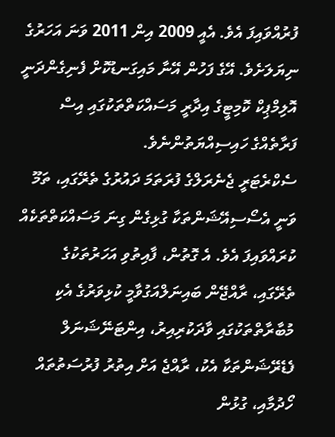ފުރުއްވައިފަ އެވެ. އެއީ 2009 އިން 2011 ވަނަ އަހަރުގެ ނިޔަލަށެވެ. އޭގެ ފަހުން އޭނާ މައިގަނޑުކޮށް ފެނިގެންދަނީ އޮލިމްޕިކް ކޮމިޓީގެ އިދާރީ މަސައްކަތްތަކުގައި އިސް ފަރާތެއްގެ ހައިސިއްޔަތުންނެވެ.
ސެކްރެޓަރީ ޖެނެރަލްގެ ފުރަތަމަ ދައުރުގެ ތެރޭގައި، ތަމޫ ވަނީ އެސޯސިއޭޝަންތަކާ ގުޅިގެން ގިނަ މަސައްކަތްތަކެއް ކުރައްވައިފަ އެވެ. އެ ގޮތުން، ފާއިތުވި އަހަރުތަކުގެ ތެރޭގައި، ރާއްޖޭން ބައިނަލްއަގުވާމީ ކުޅިވަރުގެ އެކި މުބާރާތްތަކުގައި ވާދަކުރިއިރު، އިންޓަނޭޝަނަލް ފެޑެރޭޝަންތަކާ އެކު، ރާއްޖެ އަށް އިތުރު ފުރުސަތުތައް ހޯދުމާއި، ގުޅުން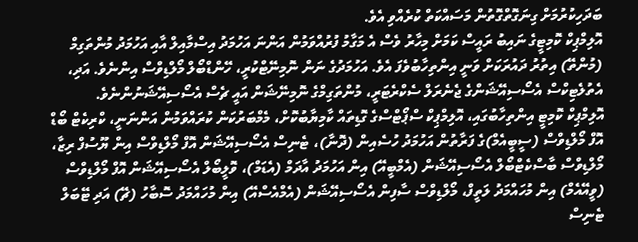ބަދަހިކުރުމަށް ގިނަގޮތްގޮތުން މަސައްކަތް ކުރެއްވި އެވެ.
އޮލިމްޕިކް ކޮމިޓީގެ ނައިބު ރައީސް ކަމަށް މިހާރު ވެސް އެ މަގާމު ފުރުއްވަމުން އަންނަ އަހުމަދު އިސްމާއިލް އާއި އަހުމަދު މުންތަގިމް (މުންތޭ) އިތުރު ދައުރަކަށް ވަނީ އިންތިހާބުވެފަ އެވެ. އަހުމަދުގެ ނަން ނޮމިނޭޓްކުރީ، ހޭންޑްބޯލް މޯލްޑިވްސް އިންނެވެ. އަދި، އެތުލެޓިކްސް އެސޯސިއޭޝަންގެ ޖެނެރަލް ސެކްރެޓަރީ، މުންތަގިމްގެ ނޮމިނޭޝަން އައީ ޗެސް އެސޯސިއޭޝަނުންނެވެ.
އޮލިމްޕިކް ކޮމިޓީ އިންތިހާބުގައި، އޮލިމްޕިކް ސްޕޯޓްސްގެ ގޮޑިތައް ކާމިޔާބުކޮށް، މެމްބަރުކަން ކުރައްވަމުން އަންނަނީ، ކްރިކެޓް ބޯޑް އޮފް މޯލްޑިވްސް (ސީބީއެމް)ގެ ފަރާތުން އަހުމަދު ހުސެއިން (ދޮނާ)، ޓެނިސް އެސޯސިއޭޝަން އޮފް މޯލްޑިވްސް އިން ޔޫސުފް ރިޒާ، މޯލްޑިވްސް ބާސްކެޓްބޯލް އެސޯސިއޭޝަން (އެމްބީއޭ) އިން އަހުމަދު އާދަމް (އެޑަމް)، ވޮލީބޯލް އެސޯސިއޭޝަން އޮފް މޯލްޑިވްސް (ވީއޭއެމް) އިން މުހައްމަދު ލަތީފް، މޯލްޑިވްސް ސާފިން އެސޯސިއޭޝަން (އެމްއެސްއޭ) އިން މުހައްމަދު ސޮބާހު (ޗޭ) އަދި ޓޭބަލް ޓެނިސް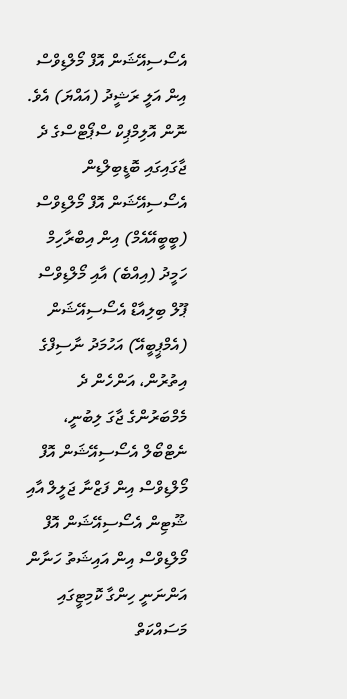އެސޯސިއޭޝަން އޮފް މޯލްޑިވްސް އިން އަލީ ރަޝީދު (އައްޔަ) އެވެ.
ނޮން އޮލިމްޕިކް ސްޕޯޓްސްގެ ދެ ޖާގައިގައި ބޮޑީބިލްޑިން އެސޯސިއޭޝަން އޮފް މޯލްޑިވްސް (ބީބީއޭއެމް) އިން އިބްރާހިމް ހަމީދު (އިއްބެ) އާއި މޯލްޑިވްސް ޕޫލް ބިލިއާޑް އެސޯސިއޭޝަން (އެމްޕީބީއޭ) އަހުމަދު ނާސިފްގެ އިތުރުން، އަންހެން ދެ މެމްބަރުންގެ ޖާގަ ލިބުނީ، ނެޓްބޯލް އެސޯސިއޭޝަން އޮފް މޯލްޑިވްސް އިން ފަޒްނާ ޖަލީލް އާއި ޝޫޓިން އެސޯސިއޭޝަން އޮފް މޯލްޑިވްސް އިން އައިޝަތު ހަނާން އަންނަނީ ހިންގާ ކޮމިޓީގައި މަސައްކަތް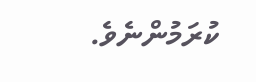ކުރަމުންނެވެ.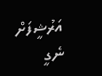އަރުޝީފަށް ނެގީ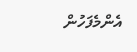އެންމެފަހުން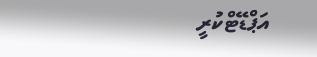އަޕްޑޭޓްކުރީ